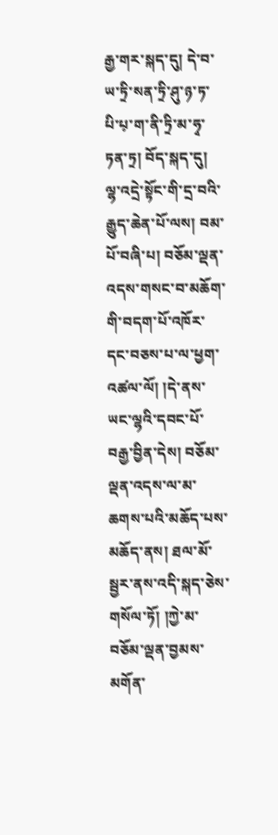རྒྱ་གར་སྐད་དུ། དེ་བ་ཡ་ཏྲི་སན་ཏྲི་ཤུ་ཉ་ཏ་པི་པ༷་ག་ནི་ཏྲི་མ་ཧྭ་ཏན་ཏྲ། བོད་སྐད་དུ། ལྷ་འདྲེ་སྟོང་གི་དྲ་བའི་རྒྱུད་ཆེན་པོ་ལས། བམ་པོ་བཞི་པ། བཅོམ་ལྡན་འདས་གསང་བ་མཆོག་གི་བདག་པོ་འཁོར་དང་བཅས་པ་ལ་ཕྱག་འཚལ་ལོ། །དེ་ནས་ཡང་ལྷའི་དབང་པོ་བརྒྱ་བྱིན་དེས། བཅོམ་ལྡན་འདས་ལ་མ་ཆགས་པའི་མཆོད་པས་མཆོད་ནས། ཐལ་མོ་སྦྱར་ནས་འདི་སྐད་ཅེས་གསོལ་ཏོ། །ཀྱེ་མ་བཅོམ་ལྡན་བྱམས་མགོན་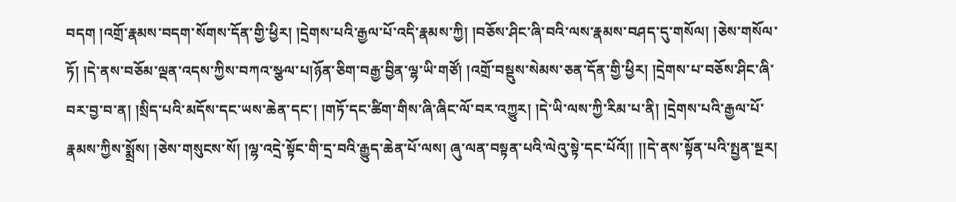བདག །འགྲོ་རྣམས་བདག་སོགས་དོན་གྱི་ཕྱིར། །དྲེགས་པའི་རྒྱལ་པོ་འདི་རྣམས་ཀྱི། །བཅོས་ཤིང་ཞི་བའི་ལས་རྣམས་བཤད་དུ་གསོལ། །ཅེས་གསོལ་ཏོ། །དེ་ནས་བཅོམ་ལྡན་འདས་ཀྱིས་བཀའ་སྩལ་པ།ཉོན་ཅིག་བརྒྱ་བྱིན་ལྷ་ཡི་གཙོ། །འགྲོ་བསྡུས་སེམས་ཅན་དོན་གྱི་ཕྱིར། །དྲེགས་པ་བཅོས་ཤིང་ཞི་བར་བྱ་བ་ན། །སྲིད་པའི་མདོས་དང་ཡས་ཆེན་དང་། །གཏོ་དང་ཚིག་གིས་ཞི་ཞིང་ལོ་བར་འཀྱུར། །དེ་ཡི་ལས་ཀྱི་རིམ་པ་ནི། །དྲེགས་པའི་རྒྱལ་པོ་རྣམས་ཀྱིས་སྨྲོས། །ཅེས་གསུངས་སོ། །ལྷ་འདྲེ་སྟོང་གི་དྲ་བའི་རྒྱུད་ཆེན་པོ་ལས། ཞུ་ལན་བསྟན་པའི་ལེའུ་སྟེ་དང་པོའོ།། །།དེ་ནས་སྟོན་པའི་སྤྱན་སྔར།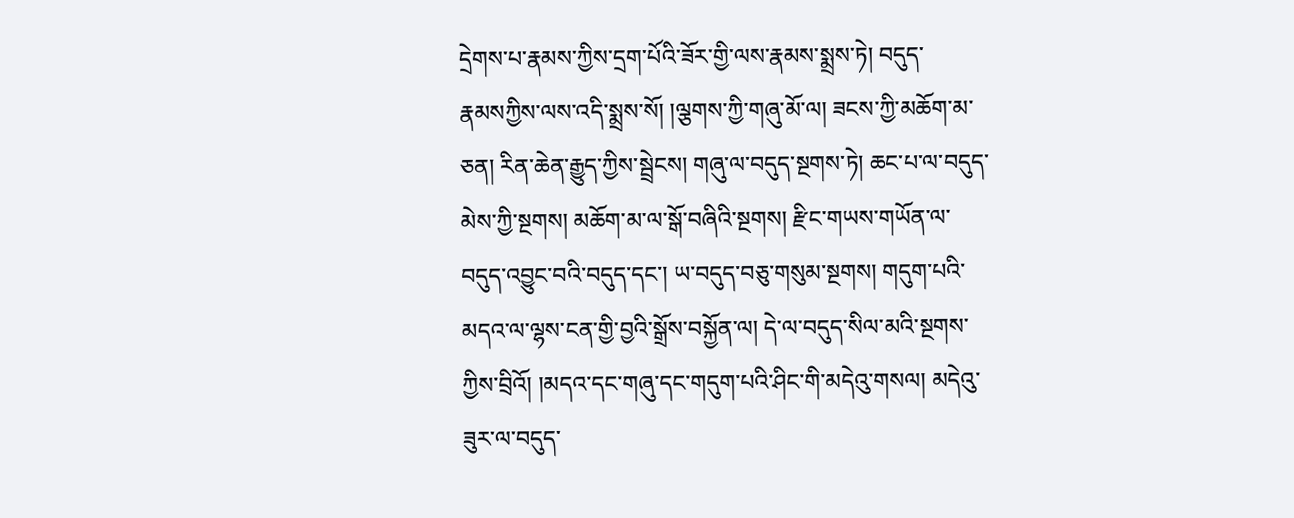དྲེགས་པ་རྣམས་ཀྱིས་དྲག་པོའི་ཟོར་གྱི་ལས་རྣམས་སྨྲས་ཏེ། བདུད་རྣམསཀྱིས་ལས་འདི་སྨྲས་སོ། །ལྕགས་ཀྱི་གཞུ་མོ་ལ། ཟངས་ཀྱི་མཆོག་མ་ཅན། རིན་ཆེན་རྒྱུད་ཀྱིས་སྦྲེངས། གཞུ་ལ་བདུད་སྔགས་ཏེ། ཆང་པ་ལ་བདུད་མེས་ཀྱི་སྔགས། མཆོག་མ་ལ་སྒོ་བཞིའི་སྔགས། རྫིང་གཡས་གཡོན་ལ་བདུད་འབྱུང་བའི་བདུད་དང་། ཡ་བདུད་བཅུ་གསུམ་སྔགས། གདུག་པའི་མདའ་ལ་ལྷས་ངན་གྱི་བྱའི་སྒྲོས་བསྐྱོན་ལ། དེ་ལ་བདུད་སིལ་མའི་སྔགས་ཀྱིས་བྲིའོ། །མདའ་དང་གཞུ་དང་གདུག་པའི་ཤིང་གི་མདེའུ་གསལ། མདེའུ་ཟུར་ལ་བདུད་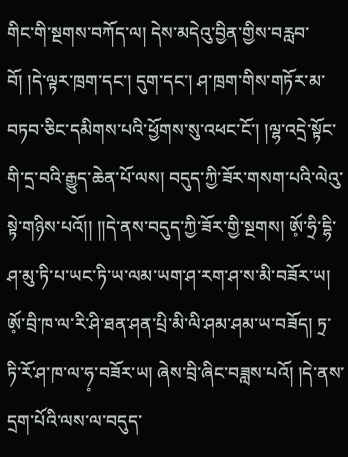གིང་གི་སྔགས་བཀོད་ལ། དེས་མདེའུ་བྱིན་གྱིས་བརླབ་བོ། །དེ་ལྟར་ཁྲག་དང་། དུག་དང་། ཤ་ཁྲག་གིས་གཏོར་མ་བཏབ་ཅིང་དམིགས་པའི་ཕྱོགས་སུ་འཕང་ངོ་། །ལྷ་འདྲེ་སྟོང་གི་དྲ་བའི་རྒྱུད་ཆེན་པོ་ལས། བདུད་ཀྱི་ཟོར་གསག་པའི་ལེའུ་སྟེ་གཉིས་པའོ།། །།དེ་ནས་བདུད་ཀྱི་ཟོར་གྱི་སྔགས། ཨོ༷་ཧྲི་དྷི་ཤ་མུ་ཏི་པ་ཡང་ཏི་ཡ་ལམ་ཡག་ཤ་རག་ཤ་ས་མི་བཟོར་ཡ། ཨོ༷་བྲི་ཁ་ལ་རི་ཤི་ཐན་ཤན་པྲི་མི་ལི་ཤམ་ཤམ་ཡ་བཟོད། ཏྲ་ཏི་རོ་ཤ་ཁ་ལ་ཧ༷་བཟོར་ཡ། ཞེས་བྲི་ཞིང་བཟླས་པའོ། །དེ་ནས་དྲག་པོའི་ལས་ལ་བདུད་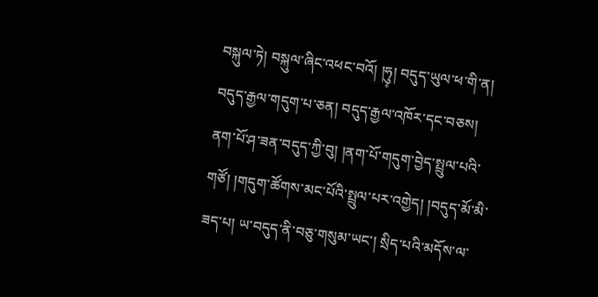བསྐུལ་ཏེ། བསྐུལ་ཞིང་འཕང་བའོ། །ཧུ༷། བདུད་ཡུལ་ཕ་གི་ན། བདུད་རྒྱལ་གདུག་པ་ཅན། བདུད་རྒྱལ་འཁོར་དང་བཅས། ནག་པོ་ཤ་ཟན་བདུད་ཀྱི་བུ། །ནག་པོ་གདུག་བྱེད་སྤྲུལ་པའི་གཙོ། །གདུག་ཚོགས་མང་པོའི་སྤྲུལ་པར་འགྱེད། །བདུད་མོ་མི་ཟད་པ། ཡ་བདུད་ནི་བཅུ་གསུམ་ཡང་། སྲིད་པའི་མདོས་ལ་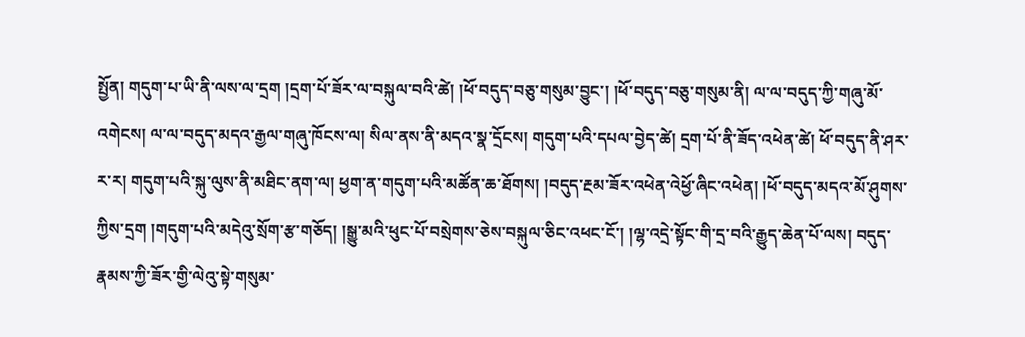སྤྱོན། གདུག་པ་ཡི་ནི་ལས་ལ་དྲག །དྲག་པོ་ཟོར་ལ་བསྐུལ་བའི་ཚེ། །ཕོ་བདུད་བཅུ་གསུམ་བྱུང་། །ཕོ་བདུད་བཅུ་གསུམ་ནི། ལ་ལ་བདུད་ཀྱི་གཞུ་མོ་འགེངས། ལ་ལ་བདུད་མདའ་རྒྱལ་གཞུ་ཁོངས་ལ། སིལ་ནས་ནི་མདའ་སྣ་དྲོངས། གདུག་པའི་དཔལ་བྱེད་ཚེ། དྲག་པོ་ནི་ཟོད་འཕེན་ཚེ། ཕོ་བདུད་ནི་ཤར་ར་ར། གདུག་པའི་སྐུ་ལུས་ནི་མཐིང་ནག་ལ། ཕྱག་ན་གདུག་པའི་མཚོན་ཆ་ཐོགས། །བདུད་རྔམ་ཟོར་འཕེན་འེཕྱོ་ཞིང་འཕེན། །ཕོ་བདུད་མདའ་མོ་ཤུགས་ཀྱིས་དྲག །གདུག་པའི་མདེའུ་སྲོག་རྩ་གཅོད། །སྒྱུ་མའི་ཕུང་པོ་བསྲེགས་ཅེས་བསྐུལ་ཅིང་འཕང་ངོ་། །ལྷ་འདྲེ་སྟོང་གི་དྲ་བའི་རྒྱུད་ཆེན་པོ་ལས། བདུད་རྣམས་ཀྱི་ཟོར་གྱི་ལེའུ་སྟེ་གསུམ་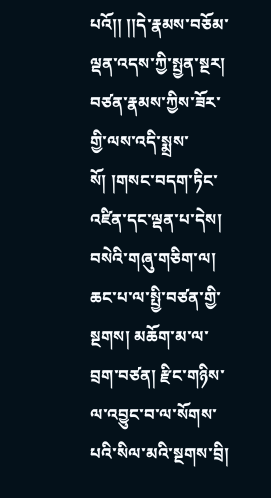པའོ།། །།དེ་རྣམས་བཅོམ་ལྡན་འདས་ཀྱི་སྤྱན་སྔར། བཙན་རྣམས་ཀྱིས་ཟོར་གྱི་ལས་འདི་སྨྲས་སོ། །གསང་བདག་ཏིང་འཛིན་དང་ལྡན་པ་དེས། བསེའི་གཞུ་གཅིག་ལ། ཆང་པ་ལ་སྤྱི་བཙན་གྱི་སྔགས། མཆོག་མ་ལ་བྲག་བཙན། རྫིང་གཉིས་ལ་འབྱུང་བ་ལ་སོགས་པའི་སིལ་མའི་སྔགས་བྲི།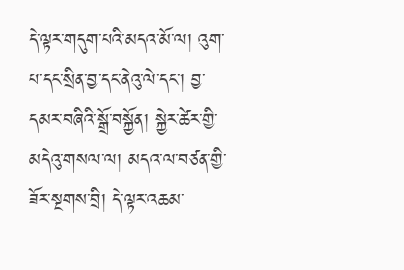དེ་ལྟར་གདུག་པའི་མདའ་མོ་ལ། འུག་པ་དང་སྲིན་བྱ་དང་ནེའུ་ལེ་དང་། བྱ་དམར་བཞིའི་སྒྲོ་བསྐྱོན། སྐྱེར་ཚེར་གྱི་མདེའུ་གསལ་ལ། མདའ་ལ་བཙན་གྱི་ཟོར་སྔགས་བྲི། དེ་ལྟར་འཆམ་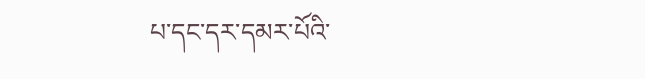པ་དང་དར་དམར་པོའི་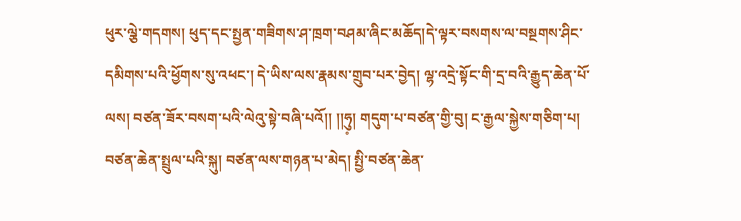ཕུར་ལྕེ་གདགས། ཕུད་དང་སྤྱན་གཟིགས་ཤ་ཁྲག་བཤམ་ཞིང་མཆོད།དེ་ལྟར་བསགས་ལ་བསྔགས་ཤིང་དམིགས་པའི་ཕྱོགས་སུ་འཕང་། དེ་ཡིས་ལས་རྣམས་གྲུབ་པར་བྱེད། ལྷ་འདྲེ་སྟོང་གི་དྲ་བའི་རྒྱུད་ཆེན་པོ་ལས། བཙན་ཟོར་བསག་པའི་ལེའུ་སྟེ་བཞི་པའོ།། །།ཧུ༷། གདུག་པ་བཙན་གྱི་བུ། ང་རྒྱལ་སྐྱེས་གཅིག་པ། བཙན་ཆེན་སྤྲུལ་པའི་སྐུ། བཙན་ལས་གཉན་པ་མེད། སྤྱི་བཙན་ཆེན་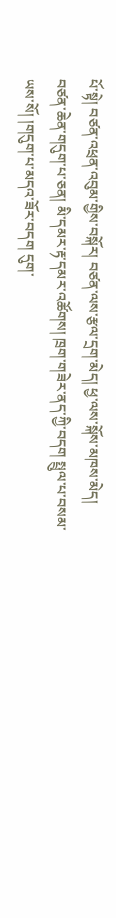པོ་སྟེ། བཙན་འཕྲན་འབུམ་གྱིས་བསྐོར། བཙན་ལས་རྩལ་དྲག་མེད། ཕྱ་ལས་སྐོས་མཁས་མེད། བཙན་ཆེན་གདུག་པ་ཅན། མི་དམར་རྟ་དམར་འཚོགས། ཁྲག་གཟེར་ནད་ཀྱི་བདག སྤྲུལ་པ་བསམ་ཡས་སོ། །གདུག་པ་མདའ་ཟོར་བདག དུག་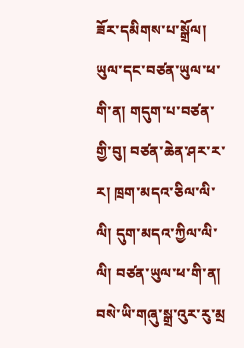ཟོར་དམིགས་པ་སྒྲོལ། ཡུལ་དང་བཙན་ཡུལ་ཕ་གི་ན། གདུག་པ་བཙན་གྱི་བུ། བཙན་ཆེན་ཤར་ར་ར། ཁྲག་མདའ་ཅིལ་ལི་ལི། དུག་མདའ་ཀྱིལ་ལི་ལི། བཙན་ཡུལ་ཕ་གི་ན། བསེ་ཡི་གཞུ་སྒྲ་འུར་རུ་མྲ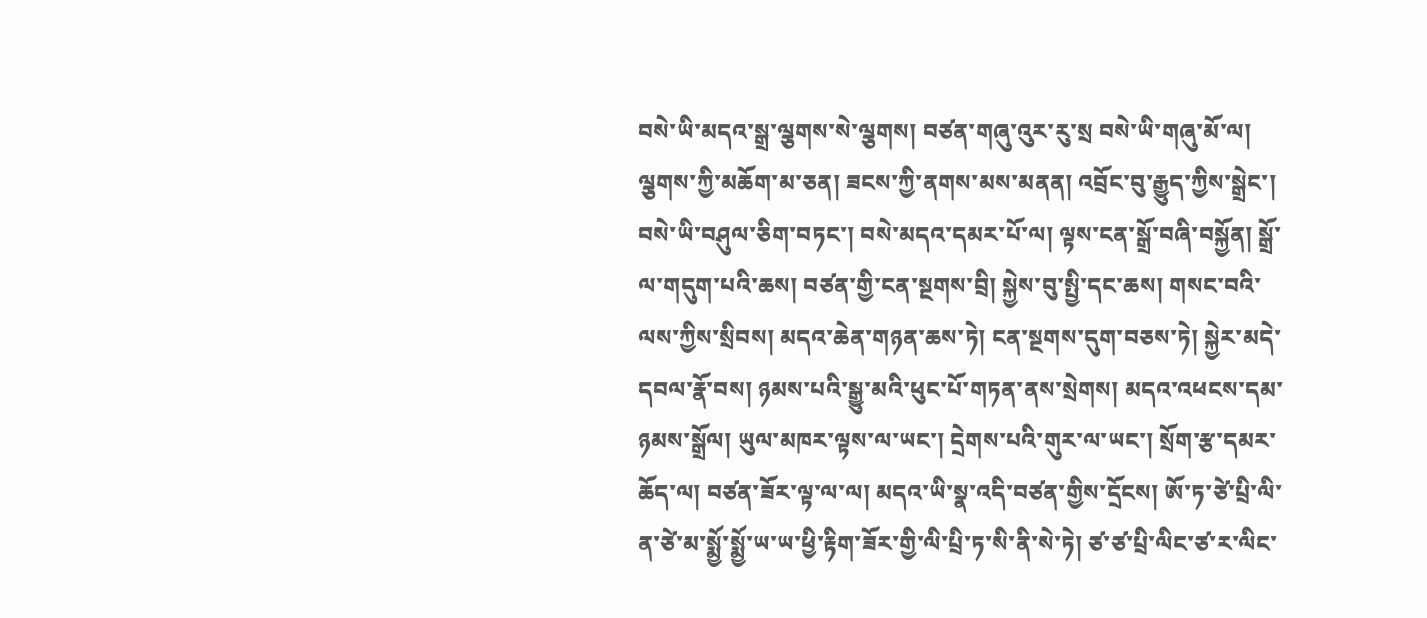བསེ་ཡི་མདའ་སྒྲ་ལྕགས་སེ་ལྕགས། བཙན་གཞུ་འུར་རུ་སྲ བསེ་ཡི་གཞུ་མོ་ལ། ལྕགས་ཀྱི་མཆོག་མ་ཅན། ཟངས་ཀྱི་ནགས་མས་མནན། འབྲོང་བུ་རྒྱུད་ཀྱིས་སྒྲེང་། བསེ་ཡི་བཤུལ་ཅིག་བཏང་། བསེ་མདའ་དམར་པོ་ལ། ལྟས་ངན་སྒྲོ་བཞི་བསྐྱོན། སྒྲོ་ལ་གདུག་པའི་ཆས། བཙན་གྱི་ངན་སྔགས་བྲི། སྐྱེས་བུ་སྤྱི་དང་ཆས། གསང་བའི་ལས་ཀྱིས་སྲིབས། མདའ་ཆེན་གཉན་ཆས་ཏེ། ངན་སྔགས་དུག་བཅས་ཏེ། སྐྱེར་མདེ་དབལ་རྣོ་བས། ཉམས་པའི་སྒྱུ་མའི་ཕུང་པོ་གཏན་ནས་སྲེགས། མདའ་འཕངས་དམ་ཉམས་སྒྲོལ། ཡུལ་མཁར་ལྟས་ལ་ཡང་། དྲེགས་པའི་གུར་ལ་ཡང་། སྲོག་རྩ་དམར་ཆོད་ལ། བཙན་ཟོར་ལྟ་ལ་ལ། མདའ་ཡི་སྣ་འདི་བཙན་གྱིས་དྲོངས། ཨོ་ཏ་ཙེ་པྲི་ལི་ན་ཙེ་མ་སྨྱོ་སྨྱོ་ཡ་ཡ་ཕྱི་རྟིག་ཟོར་གྱི་ལི་པྲི་ཏ་སི་ནི་སེ་ཏེ། ཙ་ཙ་པྲི་ལིང་ཙ་ར་ལིང་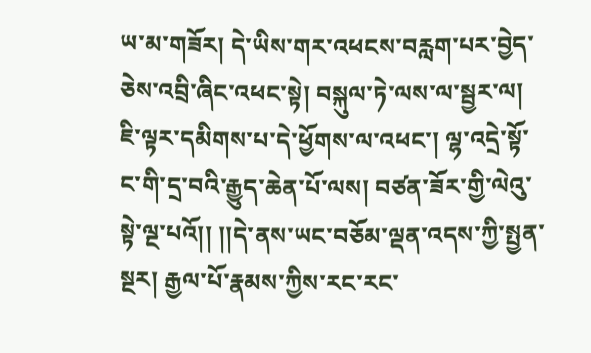ཡ་མ་གཟོར། དེ་ཡིས་གར་འཕངས་བརླག་པར་བྱེད་ཅེས་འབྲི་ཞིང་འཕང་སྟེ། བསྐུལ་ཏེ་ལས་ལ་སྦྱར་ལ། ཇི་ལྟར་དམིགས་པ་དེ་ཕྱོགས་ལ་འཕང་། ལྷ་འདྲེ་སྟོ་ང་གི་དྲ་བའི་རྒྱུད་ཆེན་པོ་ལས། བཙན་ཟོར་གྱི་ལེའུ་སྟེ་ལྔ་པའོ།། །།དེ་ནས་ཡང་བཅོམ་ལྡན་འདས་ཀྱི་སྤྱན་སྔར། རྒྱལ་པོ་རྣམས་ཀྱིས་རང་རང་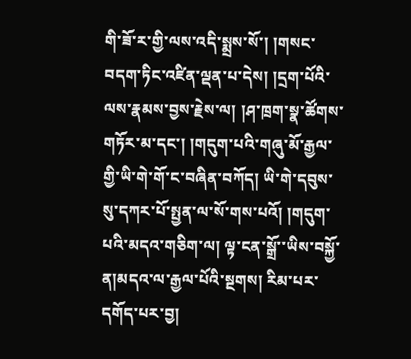གི་ཟོ་ར་གྱི་ལས་འདི་སྨྲས་སོ་། །གསང་བདག་ཏིང་འཛིན་ལྡན་པ་དེས། །དྲག་པོའི་ལས་རྣམས་བྱས་རྗེས་ལ། །ཤ་ཁྲག་སྣ་ཚོགས་གཏོར་མ་དང་། །གདུག་པའི་གཞུ་མོ་རྒྱལ་གྱི་ཡི་གེ་གོ་ང་བཞིན་བཀོད། ཡི་གེ་དབུས་སུ་དཀར་པོ་སྤྱན་ལ་སོ་གས་པའོ། །གདུག་པའི་མདའ་གཅིག་ལ། ལྟ་ངན་སྒྲོ་་ཡིས་བསྐྱོ་ན།མདའ་ལ་རྒྱལ་པོའི་སྔགས། རིམ་པར་དགོད་པར་བྱ།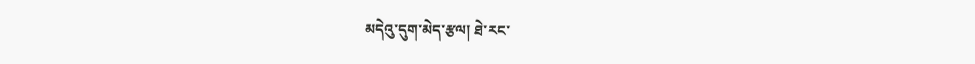མདེའུ་དུག་མེད་རྩལ། ཐེ་རང་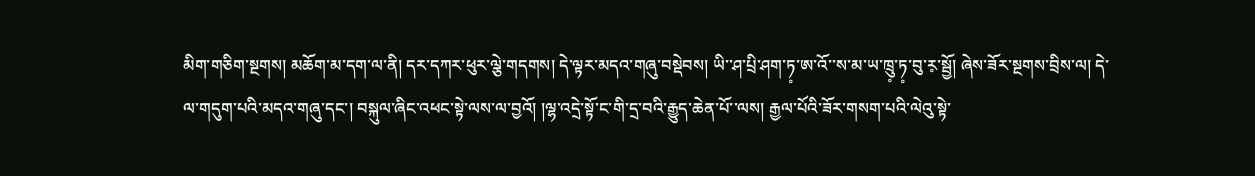མིག་གཅིག་སྔགས། མཆོག་མ་དག་ལ་ནི། དར་དཀར་ཕུར་ལྕེ་གདགས། དེ་ལྟར་མདའ་གཞུ་བསྡེབས། ཡི་་ཤ་པྲི་ཤག་ཏ༷་ཨ་འོ་་ས་མ་ཡ་ཁྲུ༷་ཏ༷་བུ་ར༷་སྦྱོ། ཞེས་ཟོར་སྔགས་བྲིས་ལ། དེ་ལ་གདུག་པའི་མདའ་གཞུ་དང་། བསྐུལ་ཞིང་འཕང་སྟེ་ལས་ལ་བྱའོ། །ལྷ་འདྲེ་སྟོ་ང་གི་དྲ་བའི་རྒྱུད་ཆེན་པོ་་ལས། རྒྱལ་པོའི་ཟོར་གསག་པའི་ལེའུ་སྟེ་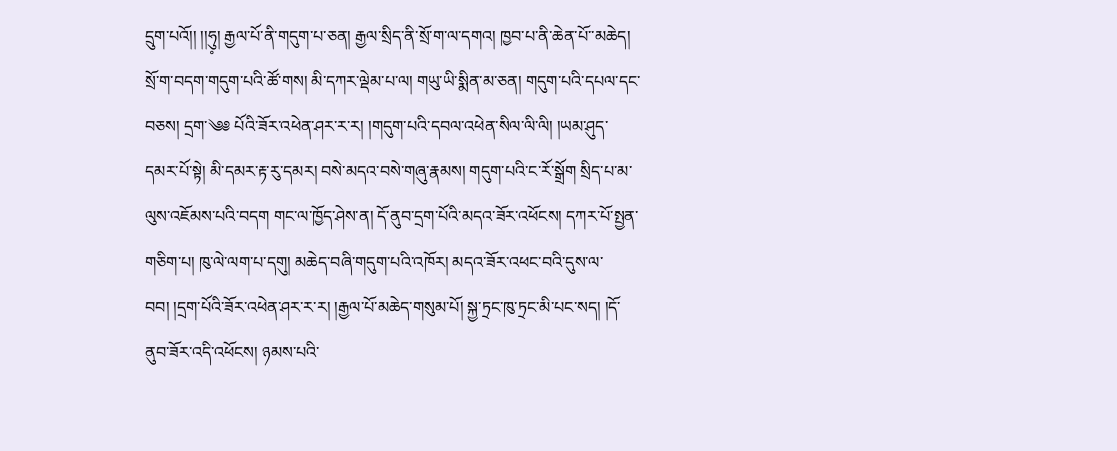དྲུག་པའོ།། །།ཧུ༷། རྒྱལ་པོ་ནི་གདུག་པ་ཅན། རྒྱལ་སྲིད་ནི་སྲོ་ག་ལ་དགའ། ཁྱབ་པ་ནི་ཆེན་པོ་་མཆེད། སྲོ་ག་བདག་གདུག་པའི་ཚོ་གས། མི་དཀར་ལྡེམ་པ་ལ། གཡུ་ཡི་སྨིན་མ་ཅན། གདུག་པའི་དཔལ་དང་བཅས། དྲག་༄༅ པོའི་ཟོར་འཕེན་ཤར་ར་ར། །གདུག་པའི་དབལ་འཕེན་སིལ་ལི་ལི། །ཡམ་ཤུད་དམར་པོ་སྟེ། མི་དམར་རྟ་རུ་དམར། བསེ་མདའ་བསེ་གཞུ་རྣམས། གདུག་པའི་ང་རོ་སྒྲོག སྲིད་པ་མ་ལུས་འཇོམས་པའི་བདག གང་ལ་ཁྱོད་ཤེས་ན། དོ་ནུབ་དྲག་པོའི་མདའ་ཟོར་འཕོངས། དཀར་པོ་སྤྱན་གཅིག་པ། ཁུ་ལེ་ལག་པ་དགུ། མཆེད་བཞི་གདུག་པའི་འཁོར། མདའ་ཟོར་འཕང་བའི་དུས་ལ་བབ། །དྲག་པོའི་ཟོར་འཕེན་ཤར་ར་ར། །རྒྱལ་པོ་མཆེད་གསུམ་པོ། སྐྱ་ཏྲང་ཁུ་ཏྲང་མི་པང་སད། །དོ་ནུབ་ཟོར་འདི་འཕོངས། ཉམས་པའི་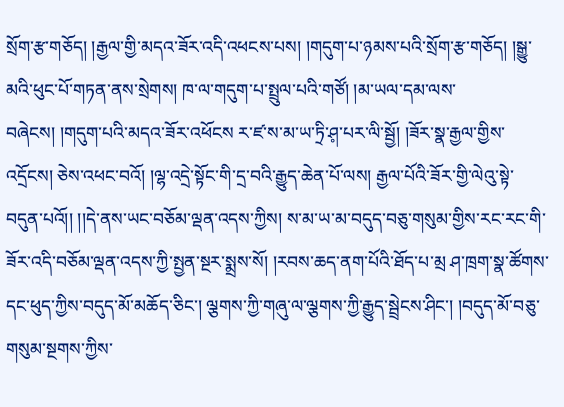སྲོག་རྩ་གཅོད། །རྒྱལ་གྱི་མདའ་ཟོར་འདི་འཕངས་པས། །གདུག་པ་ཉམས་པའི་སྲོག་རྩ་གཅོད། །སྒྱུ་མའི་ཕུང་པོ་གཏན་ནས་སྲེགས། ཁ་ལ་གདུག་པ་སྤྲུལ་པའི་གཙོ། །མ་ཡལ་དམ་ལས་བཞེངས། །གདུག་པའི་མདའ་ཟོར་འཕོངས ར་ཛ་ས་མ་ཡ་ཏྲི་ཤ༷་པར་ལི་སྦྱོ། །ཟོར་སྣ་རྒྱལ་གྱིས་འདྲོངས། ཅེས་འཕང་བའོ། །ལྷ་འདྲེ་སྟོང་གི་དྲ་བའི་རྒྱུད་ཆེན་པོ་ལས། རྒྱལ་པོའི་ཟོར་གྱི་ལེའུ་སྟེ་བདུན་པའོ།། །།དེ་ནས་ཡང་བཅོམ་ལྡན་འདས་ཀྱིས། ས་མ་ཡ་མ་བདུད་བཅུ་གསུམ་གྱིས་རང་རང་གི་ཟོར་འདི་བཅོམ་ལྡན་འདས་ཀྱི་སྤྱན་སྔར་སྨྲས་སོ། །རབས་ཆད་ནག་པོའི་ཐོད་པ་མྲ ཤ་ཁྲག་སྣ་ཚོགས་དང་ཕུད་ཀྱིས་བདུད་མོ་མཆོད་ཅིང་། ལྕགས་ཀྱི་གཞུ་ལ་ལྕགས་ཀྱི་རྒྱུད་སྦྲེངས་ཤིང་། །བདུད་མོ་བཅུ་གསུམ་སྔགས་ཀྱིས་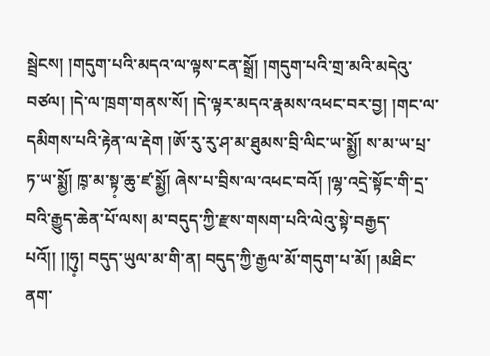སྦྲེངས། །གདུག་པའི་མདའ་ལ་ལྟས་ངན་སྒྲོ། །གདུག་པའི་གྲ་མའི་མདེའུ་བཙལ། །དེ་ལ་ཁྲག་གནས་སོ། །དེ་ལྟར་མདའ་རྣམས་འཕང་བར་བྱ། །གང་ལ་དམིགས་པའི་རྟེན་ལ་རྡེག །ཨོ་རུ་རུ་ཤ་མ་ཐུམས་བྲི་ལིང་ཡ་སྨྱོ། ས་མ་ཡ་པྲ་ཏ་ཡ་སྨྱོ། ཁྲ༷་མ་སྟ༷་ཆུ་ཛ་སྨྱོ། ཞེས་པ་བྲིས་ལ་འཕང་བའོ། །ལྷ་འདྲེ་སྟོང་གི་དྲ་བའི་རྒྱུད་ཆེན་པོ་ལས། མ་བདུད་ཀྱི་རྫས་གསག་པའི་ལེའུ་སྟེ་བརྒྱད་པའོ།། །།ཧུ༷། བདུད་ཡུལ་མ་གི་ན། བདུད་ཀྱི་རྒྱལ་མོ་གདུག་པ་མོ། །མཐིང་ནག་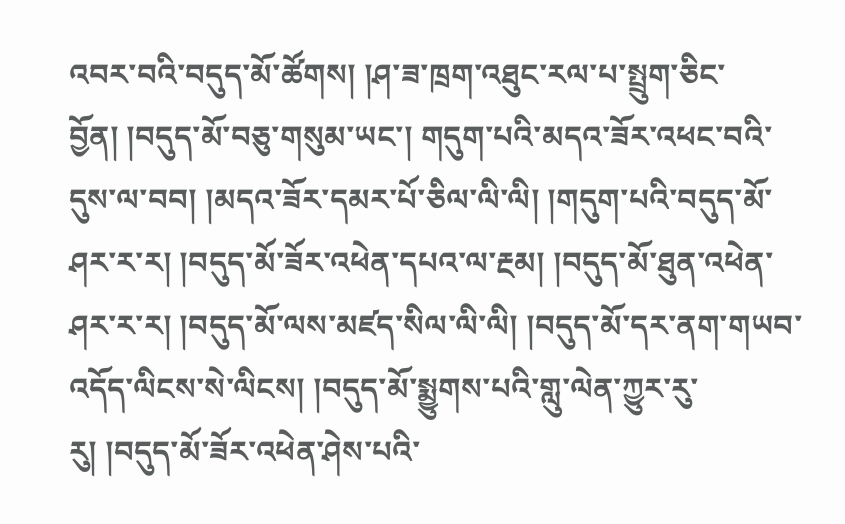འབར་བའི་བདུད་མོ་ཚོགས། །ཤ་ཟ་ཁྲག་འཐུང་རལ་པ་སྤྲུག་ཅིང་བྱོན། །བདུད་མོ་བཅུ་གསུམ་ཡང་། གདུག་པའི་མདའ་ཟོར་འཕང་བའི་དུས་ལ་བབ། །མདའ་ཟོར་དམར་པོ་ཅིལ་ལི་ལི། །གདུག་པའི་བདུད་མོ་ཤར་ར་ར། །བདུད་མོ་ཟོར་འཕེན་དཔའ་ལ་རྔམ། །བདུད་མོ་ཐུན་འཕེན་ཤར་ར་ར། །བདུད་མོ་ལས་མཛད་སིལ་ལི་ལི། །བདུད་མོ་དར་ནག་གཡབ་འདོད་ལིངས་སེ་ལིངས། །བདུད་མོ་སྨྱུགས་པའི་གླུ་ལེན་ཀྱུར་རུ་རུ། །བདུད་མོ་ཟོར་འཕེན་ཤེས་པའི་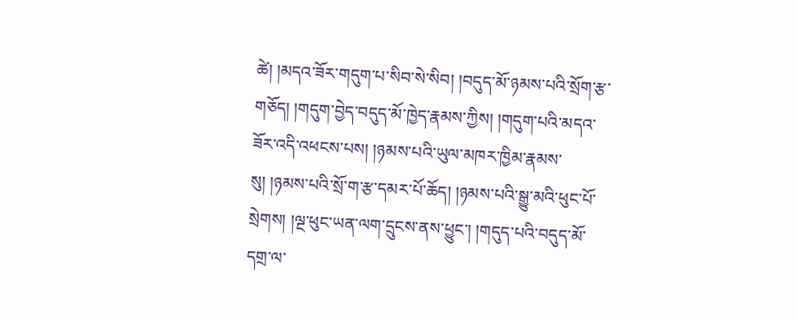ཚེ། །མདའ་ཟོར་གདུག་པ་སིབ་སེ་སིབ། །བདུད་མོ་ཉམས་པའི་སྲོག་རྩ་གཅོད། །གདུག་བྱེད་བདུད་མོ་ཁྱེད་རྣམས་ཀྱིས། །གདུག་པའི་མདའ་ཟོར་འདི་འཕངས་པས། །ཉམས་པའི་ཡུལ་མཁར་ཁྱིམ་རྣམས་སུ། །ཉམས་པའི་སྲོ་ག་རྩ་དམར་པོ་ཆོད། །ཉམས་པའི་སྒྱུ་མའི་ཕུང་པོ་སྲེགས། །ལྔ་ཕུང་ཡན་ལག་དྲུངས་ནས་ཕྱུང་། །གདུད་པའི་བདུད་མོ་དགྲ་ལ་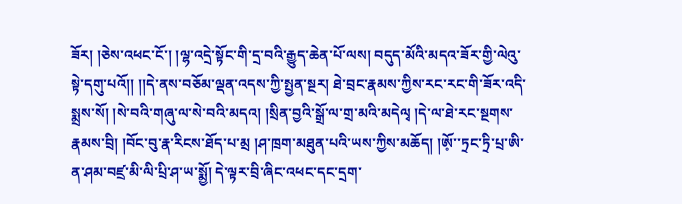ཟོར། །ཅེས་འཕང་ངོ་། །ལྷ་འདྲེ་སྟོང་གི་དྲ་བའི་རྒྱུད་ཆེན་པོ་ལས། བདུད་མོའི་མདའ་ཟོར་གྱི་ལེའུ་སྟེ་དགུ་པའོ།། །།དེ་ནས་བཅོམ་ལྡན་འདས་ཀྱི་སྤྱན་སྔར། ཐེ་བྲང་རྣམས་ཀྱིས་རང་རང་གི་ཟོར་འདི་སྨྲས་སོ། །སེ་བའི་གཞུ་ལ་སེ་བའི་མདའ། །སྲིན་བྱའི་སྒྲོ་ལ་གྲ་མའི་མདེལྭ །དེ་ལ་ཐེ་རང་སྔགས་རྣམས་བྲི། །བོང་བུ་རྣ་རིངས་ཐོད་པ་མྲ །ཤ་ཁྲག་མཐུན་པའི་ཡས་ཀྱིས་མཆོད། །ཨོ༷་་ཏྲང་ཏྲི་པྲ་ཨི་ན་ཤམ་བཛྲ་མི་ལི་པྲི་ཤ་ཡ་སྨྱོ། དེ་ལྟར་བྲི་ཞིང་འཕང་དང་དྲག་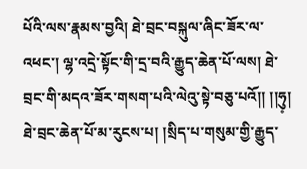པོའི་ལས་རྣམས་བྱའི། ཐེ་བྲང་བསྐུལ་ཞིང་ཟོར་ལ་འཕང་། ལྷ་འདྲེ་སྟོང་གི་དྲ་བའི་རྒྱུད་ཆེན་པོ་ལས། ཐེ་བྲང་གི་མདའ་ཟོར་གསག་པའི་ལེའུ་སྟེ་བཅུ་པའོ།། །།ཧུ༷། ཐེ་བྲང་ཆེན་པོ་མ་རུངས་པ། །སྲིད་པ་གསུམ་གྱི་རྒྱུད་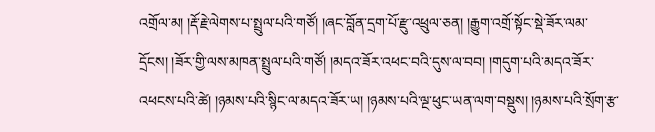འགྲོལ་མ། །རྡོ་རྗེ་ལེགས་པ་སྤྲུལ་པའི་གཙོ། །ཞང་བློན་དྲག་པོ་རྫུ་འཕྲུལ་ཅན། །རྒྱུག་འགྲོ་སྟོང་སྡེ་ཟོར་ལམ་དྲོངས། །ཟོར་གྱི་ལས་མཁན་སྤྲུལ་པའི་གཙོ། །མདའ་ཟོར་འཕང་བའི་དུས་ལ་བབ། །གདུག་པའི་མདའ་ཟོར་འཕངས་པའི་ཚེ། །ཉམས་པའི་སྙིང་ལ་མདའ་ཟོར་ཡ། །ཉམས་པའི་ལྔ་ཕུང་ཡན་ལག་བསྡུས། །ཉམས་པའི་སྲོག་རྩ་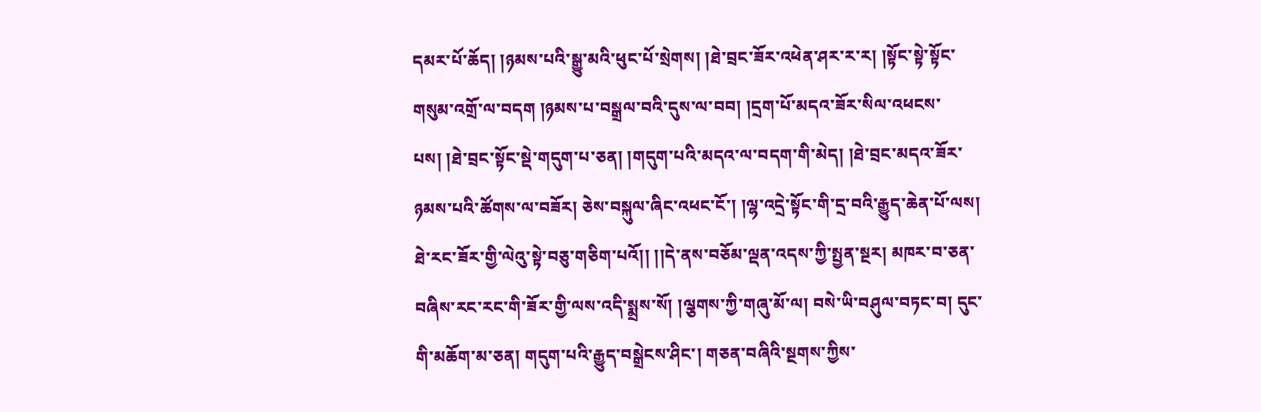དམར་པོ་ཆོད། །ཉམས་པའི་སྒྱུ་མའི་ཕུང་པོ་སྲེགས། །ཐེ་བྲང་ཟོར་འཕེན་ཤར་ར་ར། །སྟོང་སྟེ་སྟོང་གསུམ་འགྲོ་ལ་བདག །ཉམས་པ་བསྒྲལ་བའི་དུས་ལ་བབ། །དྲག་པོ་མདའ་ཟོར་སིལ་འཕངས་པས། །ཐེ་བྲང་སྟོང་སྡེ་གདུག་པ་ཅན། །གདུག་པའི་མདའ་ལ་བདག་གི་མེད། །ཐེ་བྲང་མདའ་ཟོར་ཉམས་པའི་ཚོགས་ལ་བཟོར། ཅེས་བསྐུལ་ཞིང་འཕང་ངོ་། །ལྷ་འདྲེ་སྟོང་གི་དྲ་བའི་རྒྱུད་ཆེན་པོ་ལས། ཐེ་རང་ཟོར་གྱི་ལེའུ་སྟེ་བཅུ་གཅིག་པའོ།། །།དེ་ནས་བཅོམ་ལྡན་འདས་ཀྱི་སྤྱན་སྔར། མཁར་བ་ཅན་བཞིས་རང་རང་གི་ཟོར་གྱི་ལས་འདི་སྨྲས་སོ། །ལྕགས་ཀྱི་གཞུ་མོ་ལ། བསེ་ཡི་བཤུལ་བཏང་བ། དུང་གི་མཆོག་མ་ཅན། གདུག་པའི་རྒྱུད་བསྒྲེངས་ཤིང་། གཅན་བཞིའི་སྔགས་ཀྱིས་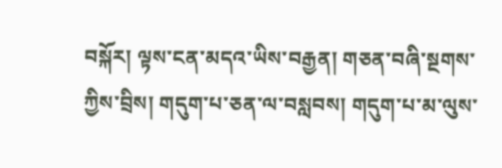བསྐོར། ལྟས་ངན་མདའ་ཡིས་བརྒྱན། གཅན་བཞི་སྔགས་ཀྱིས་བྲིས། གདུག་པ་ཅན་ལ་བསླབས། གདུག་པ་མ་ལུས་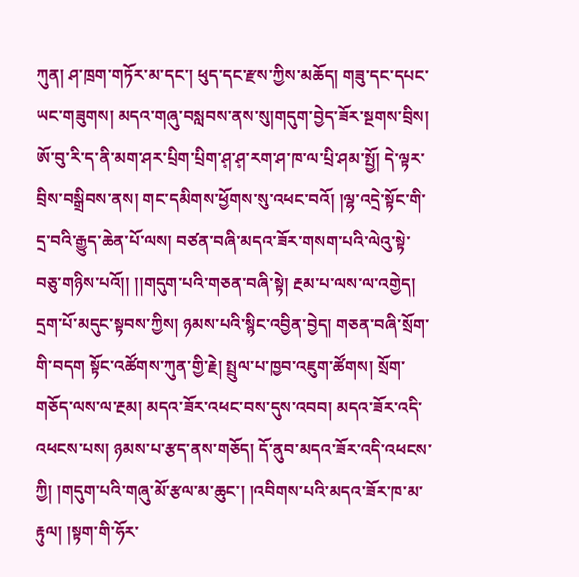ཀུན། ཤ་ཁྲག་གཏོར་མ་དང་། ཕུད་དང་རྫས་ཀྱིས་མཆོད། གཟུ་དང་དཔང་ཡང་གཟུགས། མདའ་གཞུ་བསླབས་ནས་སུ།གདུག་བྱེད་ཟོར་སྔགས་བྲིས། ཨོ་བུ་རི་ད་ནི་མག་ཤར་པྲིག་པྲིག་ཤ༷་ཤ༷་རག་ཤ་ཁ་ལ་པྲི་ཤམ་སྤྱོ། དེ་ལྟར་བྲིས་བསྒྲིབས་ནས། གང་དམིགས་ཕྱོགས་སུ་འཕང་བའོ། །ལྷ་འདྲེ་སྟོང་གི་དྲ་བའི་རྒྱུད་ཆེན་པོ་ལས། བཙན་བཞི་མདའ་ཟོར་གསག་པའི་ལེའུ་སྟེ་བཅུ་གཉིས་པའོ།། །།གདུག་པའི་གཅན་བཞི་སྟེ། རྔམ་པ་ལས་ལ་འགྱེད། དྲག་པོ་མདུང་སྟབས་ཀྱིས། ཉམས་པའི་སྙིང་འབྱིན་བྱེད། གཅན་བཞི་སྲོག་གི་བདག སྟོང་འཚོགས་ཀུན་གྱི་རྗེ། སྤྲུལ་པ་ཁྱབ་འཇུག་ཚོགས། སྲོག་གཅོད་ལས་ལ་རྔམ། མདའ་ཟོར་འཕང་བས་དུས་འབབ། མདའ་ཟོར་འདི་འཕངས་པས། ཉམས་པ་རྩད་ནས་གཅོད། དོ་ནུབ་མདའ་ཟོར་འདི་འཕངས་ཀྱི། །གདུག་པའི་གཞུ་མོ་རྩལ་མ་ཆུང་། །འབིགས་པའི་མདའ་ཟོར་ཁ་མ་རྟུལ། །སྟག་གི་ཧོར་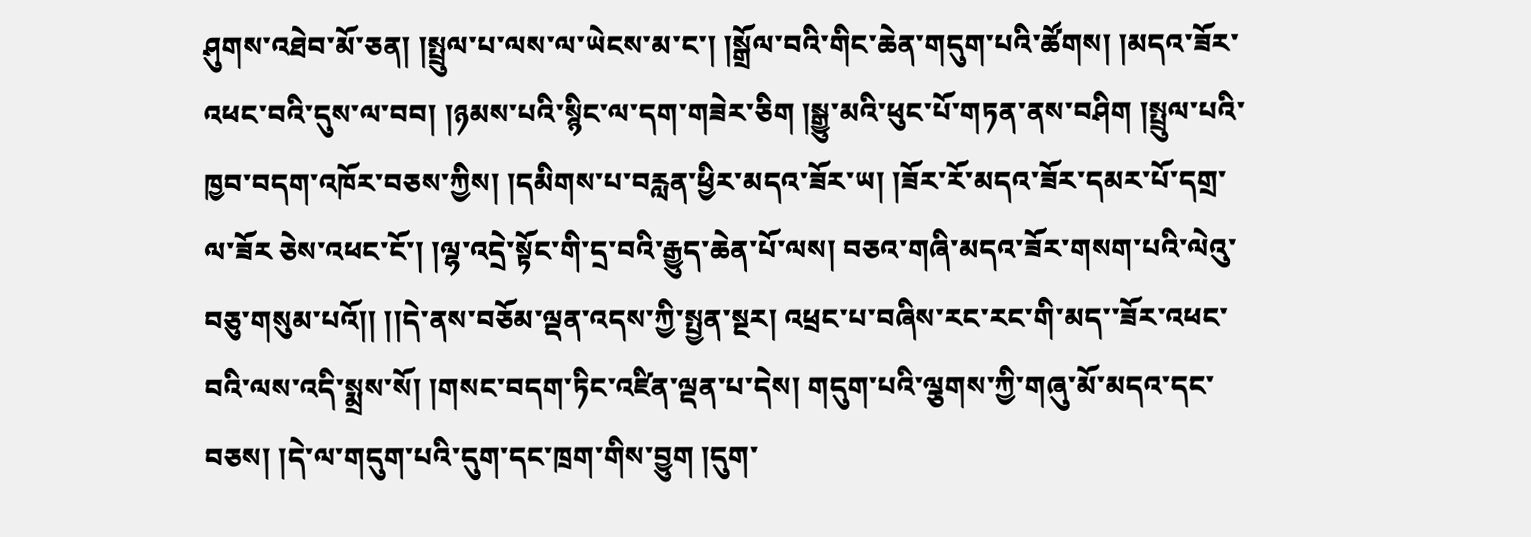ཤུགས་འཐེབ་མོ་ཅན། །སྤྲུལ་པ་ལས་ལ་ཡེངས་མ་ང་། །སྒྲོལ་བའི་གིང་ཆེན་གདུག་པའི་ཚོགས། །མདའ་ཟོར་འཕང་བའི་དུས་ལ་བབ། །ཉམས་པའི་སྙིང་ལ་དག་གཟེར་ཅིག །སྒྱུ་མའི་ཕུང་པོ་གཏན་ནས་བཤིག །སྤྲུལ་པའི་ཁྱབ་བདག་འཁོར་བཅས་ཀྱིས། །དམིགས་པ་བརླན་ཕྱིར་མདའ་ཟོར་ཡ། །ཟོར་རོ་མདའ་ཟོར་དམར་པོ་དགྲ་ལ་ཟོར ཅེས་འཕང་ངོ་། །ལྷ་འདྲེ་སྟོང་གི་དྲ་བའི་རྒྱུད་ཆེན་པོ་ལས། བཅའ་གཞི་མདའ་ཟོར་གསག་པའི་ལེའུ་བཅུ་གསུམ་པའོ།། །།དེ་ནས་བཅོམ་ལྡན་འདས་ཀྱི་སྤྱན་སྔར། འཕྲང་པ་བཞིས་རང་རང་གི་མད་་ཟོར་འཕང་བའི་ལས་འདི་སྨྲས་སོ། །གསང་བདག་ཏིང་འཛིན་ལྡན་པ་དེས། གདུག་པའི་ལྕགས་ཀྱི་གཞུ་མོ་མདའ་དང་བཅས། །དེ་ལ་གདུག་པའི་དུག་དང་ཁྲག་གིས་བྱུག །དུག་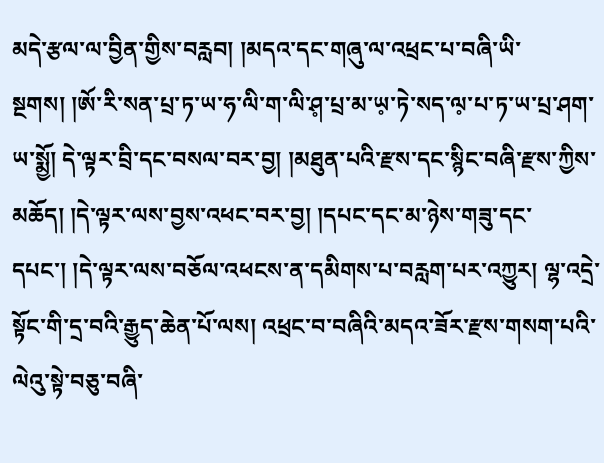མདེ་རྩལ་ལ་བྱིན་གྱིས་བརླབ། །མདའ་དང་གཞུ་ལ་འཕྲང་པ་བཞི་ཡི་སྔགས། །ཨོ་རི་སན་པྲ་ཏ་ཡ་ཧ་ལི་ག་ལི་ཤ༷་པྲ་མ་ཡ༷་ཏེ་སད་ལ༷་པ་ཏ་ཡ་པྲ་ཤག་ཡ་སྨྱོ། དེ་ལྟར་བྲི་དང་བསལ་བར་བྱ། །མཐུན་པའི་རྫས་དང་སྙིང་བཞི་རྫས་ཀྱིས་མཆོད། །དེ་ལྟར་ལས་བྱས་འཕང་བར་བྱ། །དཔང་དང་མ་ཉེས་གཟུ་དང་དཔང་། །དེ་ལྟར་ལས་བཅོལ་འཕངས་ན་དམིགས་པ་བརླག་པར་འཀྱུར། ལྷ་འདྲེ་སྟོང་གི་དྲ་བའི་རྒྱུད་ཆེན་པོ་ལས། འཕྲང་བ་བཞིའི་མདའ་ཟོར་རྫས་གསག་པའི་ལེའུ་སྟེ་བཅུ་བཞི་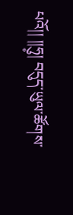པའོ།། །།ཧུ༷། བདུད་ཡུལ་ཚོགས་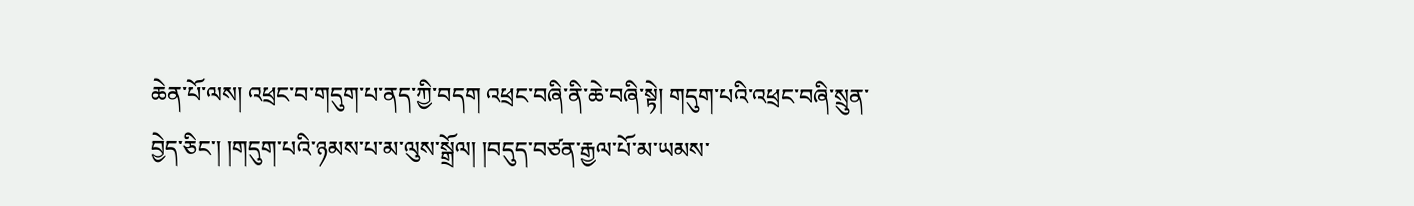ཆེན་པོ་ལས། འཕྲང་བ་གདུག་པ་ནད་ཀྱི་བདག འཕྲང་བཞི་ནི་ཆེ་བཞི་སྟེ། གདུག་པའི་འཕྲང་བཞི་སྲུན་བྱེད་ཅིང་། །གདུག་པའི་ཉམས་པ་མ་ལུས་སྒྲོལ། །བདུད་བཙན་རྒྱལ་པོ་མ་ཡམས་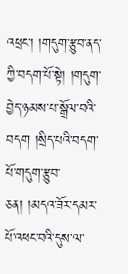འཕྲང་། །གདུག་རྩུབ་ནད་ཀྱི་བདག་པོ་སྟེ། །གདུག་བྱེད་ཉམས་པ་སྒྲོལ་བའི་བདག །སྲིད་པའི་བདག་པོ་གདུག་རྩུབ་ཅན། །མདའ་ཟོར་དམར་པོ་འཕང་བའི་དུས་ལ་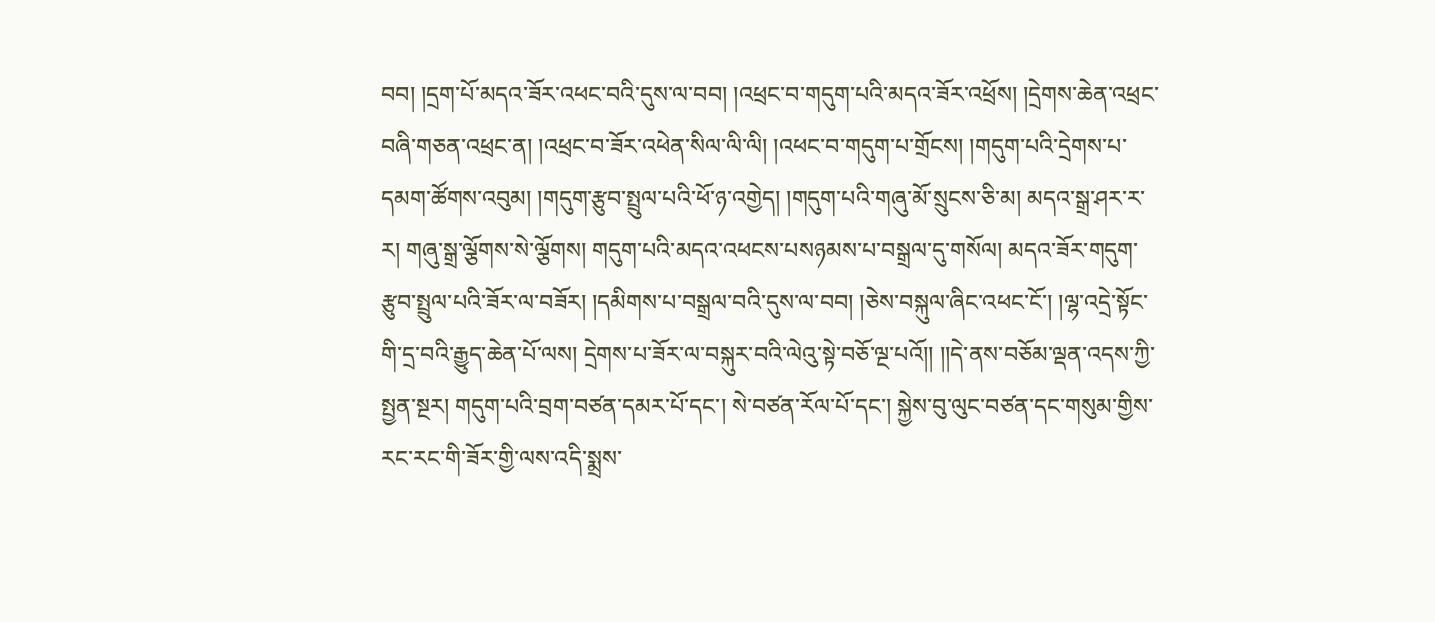བབ། །དྲག་པོ་མདའ་ཟོར་འཕང་བའི་དུས་ལ་བབ། །འཕྲང་བ་གདུག་པའི་མདའ་ཟོར་འཕྲོས། །དྲེགས་ཆེན་འཕྲང་བཞི་གཅན་འཕྲང་ན། །འཕྲང་བ་ཟོར་འཕེན་སིལ་ལི་ལི། །འཕང་བ་གདུག་པ་གྲོངས། །གདུག་པའི་དྲེགས་པ་དམག་ཚོགས་འབུམ། །གདུག་རྩུབ་སྤྲུལ་པའི་ཕོ་ཉ་འགྱེད། །གདུག་པའི་གཞུ་མོ་སྲུངས་ཅི་མ། མདའ་སྒྲ་ཤར་ར་ར། གཞུ་སྒྲ་ལྕོགས་སེ་ལྕོགས། གདུག་པའི་མདའ་འཕངས་པསཉམས་པ་བསྒྲལ་དུ་གསོལ། མདའ་ཟོར་གདུག་རྩུབ་སྤྲུལ་པའི་ཟོར་ལ་བཟོར། །དམིགས་པ་བསྒྲལ་བའི་དུས་ལ་བབ། །ཅེས་བསྐུལ་ཞིང་འཕང་ངོ་། །ལྷ་འདྲེ་སྟོང་གི་དྲ་བའི་རྒྱུད་ཆེན་པོ་ལས། དྲེགས་པ་ཟོར་ལ་བསྐུར་བའི་ལེའུ་སྟེ་བཅོ་ལྔ་པའོ།། །།དེ་ནས་བཅོམ་ལྡན་འདས་ཀྱི་སྤྱན་སྔར། གདུག་པའི་བྲག་བཙན་དམར་པོ་དང་། སེ་བཙན་རོལ་པོ་དང་། སྐྱེས་བུ་ལུང་བཙན་དང་གསུམ་གྱིས་རང་རང་གི་ཟོར་གྱི་ལས་འདི་སྨྲས་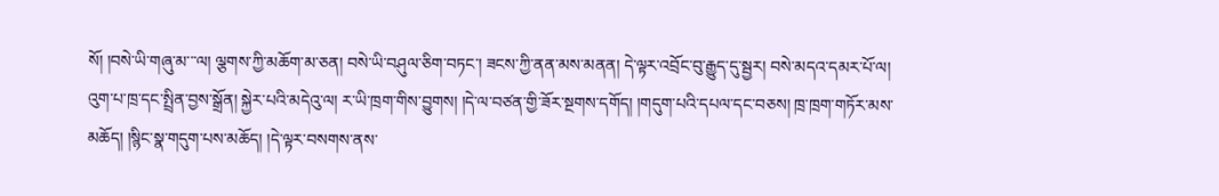སོ། །བསེ་ཡི་གཞུ་མ་་་ལ། ལྕགས་ཀྱི་མཆོག་མ་ཅན། བསེ་ཡི་བཤུལ་ཅིག་བཏང་། ཟངས་ཀྱི་ནན་མས་མནན། དེ་ལྟར་འབྲོང་བུ་རྒྱུད་དུ་སྦྱར། བསེ་མདའ་དམར་པོ་ལ། འུག་པ་ཁྲ་དང་སྤྲིན་བྱས་སྒྲོན། སྐྱེར་པའི་མདེའུ་ལ། ར་ཡི་ཁྲག་གིས་བྱུགས། །དེ་ལ་བཙན་གྱི་ཟོར་སྔགས་དགོད། །གདུག་པའི་དཔལ་དང་བཅས། ཁྲ་ཁྲག་གཏོར་མས་མཆོད། །སྙིང་སྣ་གདུག་པས་མཆོད། །དེ་ལྟར་བསགས་ནས་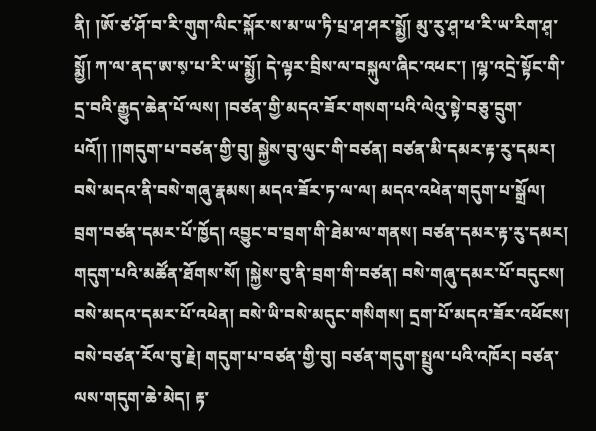ནི། །ཨོ་ཙ་ཤོ་བ་རི་གུག་ལིང་སྐོར་ས་མ་ཡ་ཏི་པྲ་ཤ་ཤར་སྨྱོ། མུ་རུ་ཤ༷་ཕ་རི་ཡ་རིག་ཤ༷་སྨྱོ། ཀ་ལ་ནད་ཨ་ས༷་པ་རི་ཡ་སྨྱོ། དེ་ལྟར་བྲིས་ལ་བསྐུལ་ཞིང་འཕང་། །ལྷ་འདྲེ་སྟོང་གི་དྲ་བའི་རྒྱུད་ཆེན་པོ་ལས། །བཙན་གྱི་མདའ་ཟོར་གསག་པའི་ལེའུ་སྟེ་བཅུ་དྲུག་པའོ།། །།གདུག་པ་བཙན་གྱི་བུ། སྐྱེས་བུ་ལུང་གི་བཙན། བཙན་མི་དམར་རྟ་རུ་དམར། བསེ་མདའ་ནི་བསེ་གཞུ་རྣམས། མདའ་ཟོར་ཏ་ལ་ལ། མདའ་འཕེན་གདུག་པ་སྒྲོལ། བྲག་བཙན་དམར་པོ་ཁྱོད། འབྱུང་བ་བྲག་གི་ཐེམ་ལ་གནས། བཙན་དམར་རྟ་རུ་དམར། གདུག་པའི་མཚོན་ཐོགས་སོ། །སྐྱེས་བུ་ནི་བྲག་གི་བཙན། བསེ་གཞུ་དམར་པོ་བདུངས། བསེ་མདའ་དམར་པོ་འཕེན། བསེ་ཡི་བསེ་མདུང་གསིགས། དྲག་པོ་མདའ་ཟོར་འཕོངས། བསེ་བཙན་རོལ་བུ་རྗེ། གདུག་པ་བཙན་གྱི་བུ། བཙན་གདུག་སྤྲུལ་པའི་འཁོར། བཙན་ལས་གདུག་ཆེ་མེད། རྟ་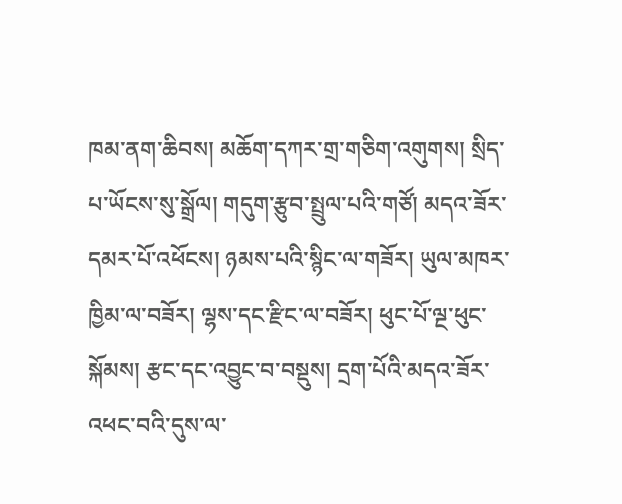ཁམ་ནག་ཆིབས། མཆོག་དཀར་གྲ་གཅིག་འགུགས། སྲིད་པ་ཡོངས་སུ་སྒྲོལ། གདུག་རྩུབ་སྤྲུལ་པའི་གཙོ། མདའ་ཟོར་དམར་པོ་འཕོངས། ཉམས་པའི་སྙིང་ལ་གཟོར། ཡུལ་མཁར་ཁྱིམ་ལ་བཟོར། ལྷས་དང་རྫིང་ལ་བཟོར། ཕུང་པོ་ལྔ་ཕུང་སྐོམས། རྩང་དང་འབྱུང་བ་བསྡུས། དྲག་པོའི་མདའ་ཟོར་འཕང་བའི་དུས་ལ་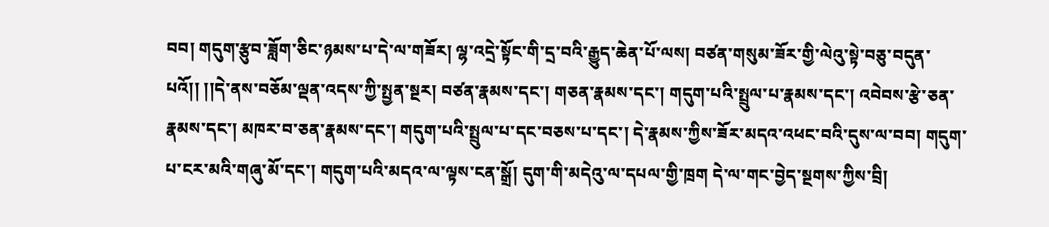བབ། གདུག་རྩུབ་ཟློག་ཅིང་ཉམས་པ་དེ་ལ་གཟོར། ལྷ་འདྲེ་སྟོང་གི་དྲ་བའི་རྒྱུད་ཆེན་པོ་ལས། བཙན་གསུམ་ཟོར་གྱི་ལེའུ་སྟེ་བཅུ་བདུན་པའོ།། །།དེ་ནས་བཅོམ་ལྡན་འདས་ཀྱི་སྤྱན་སྔར། བཙན་རྣམས་དང་། གཅན་རྣམས་དང་། གདུག་པའི་སྤྲུལ་པ་རྣམས་དང་། འབེབས་རྩེ་ཅན་རྣམས་དང་། མཁར་བ་ཅན་རྣམས་དང་། གདུག་པའི་སྤྲུལ་པ་དང་བཅས་པ་དང་། དེ་རྣམས་ཀྱིས་ཟོར་མདའ་འཕང་བའི་དུས་ལ་བབ། གདུག་པ་ངར་མའི་གཞུ་མོ་དང་། གདུག་པའི་མདའ་ལ་ལྟས་ངན་སྒྲོ། དུག་གི་མདེའུ་ལ་དཔལ་གྱི་ཁྲག དེ་ལ་གང་བྱེད་སྔགས་ཀྱིས་བྲི།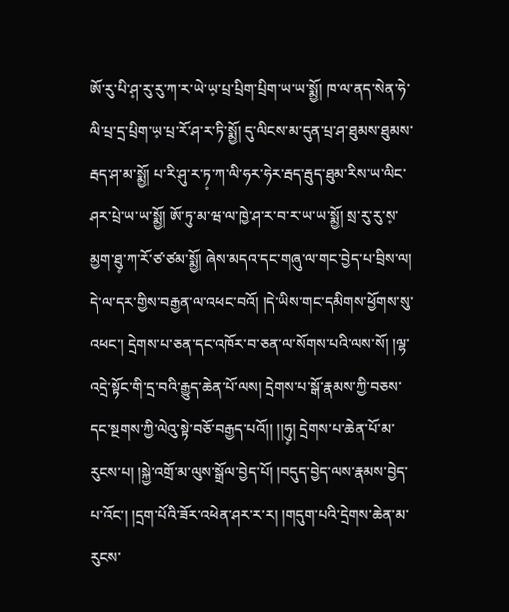ཨོ་རུ་པི་ཤ༷་རུ་རུ་ཀ་ར་ཡེ་ཡ༷་པྲ་པྲིག་པྲིག་ཡ་ཡ་སྨྱོ། ཁ་ལ་ནད་སེན་ཧེ་ལི་པྲ་དྲ་པྲིག་ཡ༷་པྲ་རོ་ཤ་ར་ཏི་སྨྱོ། དུ་ལིངས་མ་དུན་པྲ་ཤ་ཐུམས་ཐུམས་རྦད་ཤ་མ་སྨྱོ། པ་རི་ཤུ་ར་ཏ༷་ཀ་ལི་ཧར་ཧེར་རྦད་རྦུད་ཐུམ་རིས་ཡ་ལིང་ཤར་པྲེ་ཡ་ཡ་སྨྱོ། ཨོ་ཏུ་མ་ཝ་ལ་ཁྱེ་ཤ་ར་བ་ར་ཡ་ཡ་སྨྱོ། སྲ་རུ་རུ་ས༷་མྱག་ཐུ༷་ཀ་རོ་ཙ་ཙམ་སྨྱོ། ཞེས་མདའ་དང་གཞུ་ལ་གང་བྱེད་པ་བྲིས་ལ། དེ་ལ་དར་གྱིས་བརྒྱན་ལ་འཕང་བའོ། །དེ་ཡིས་གང་དམིགས་ཕྱོགས་སུ་འཕང་། དྲེགས་པ་ཅན་དང་འཁོར་བ་ཅན་ལ་སོགས་པའི་ལས་སོ། །ལྷ་འདྲེ་སྟོང་གི་དྲ་བའི་རྒྱུད་ཆེན་པོ་ལས། དྲེགས་པ་སྒོ་རྣམས་ཀྱི་བཅས་དང་སྔགས་ཀྱི་ལེའུ་སྟེ་བཅོ་བརྒྱད་པའོ།། །།ཧུ༷། དྲེགས་པ་ཆེན་པོ་མ་རུངས་པ། །སྐྱེ་འགྲོ་མ་ལུས་སྒྲོལ་བྱེད་པོ། །བདུད་བྱེད་ལས་རྣམས་བྱེད་པ་འོང་། །དྲག་པོའི་ཟོར་འཕེན་ཤར་ར་ར། །གདུག་པའི་དྲེགས་ཆེན་མ་རུངས་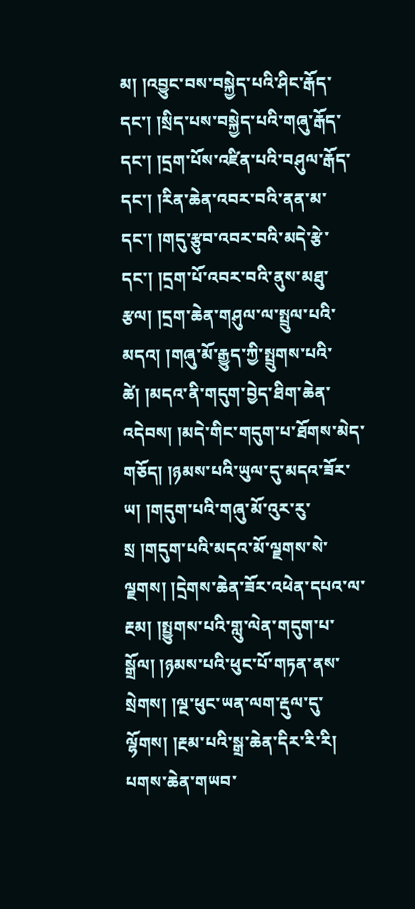མ། །འབྱུང་བས་བསྐྱེད་པའི་ཤིང་རྒོད་དང་། །སྲིད་པས་བསྐྱེད་པའི་གཞུ་རྒོད་དང་། །དྲག་པོས་འཛིན་པའི་བཤུལ་རྒོད་དང་། །རིན་ཆེན་འབར་བའི་ནན་མ་དང་། །གདུ་རྩུབ་འབར་བའི་མདེ་རྩེ་དང་། །དྲག་པོ་འབར་བའི་ནུས་མཐུ་རྩལ། །དྲག་ཆེན་གཤུལ་ལ་སྤྲུལ་པའི་མདའ། །གཞུ་མོ་རྒྱུད་ཀྱི་སྤྲུགས་པའི་ཚེ། །མདའ་ནི་གདུག་བྱེད་ཐིག་ཆེན་འདེབས། །མདེ་གིང་གདུག་པ་ཐོགས་མེད་གཅོད། །ཉམས་པའི་ཡུལ་དུ་མདའ་ཟོར་ཡ། །གདུག་པའི་གཞུ་མོ་འུར་རུ་སྲ །གདུག་པའི་མདའ་མོ་ལྗགས་སེ་ལྗགས། །དྲེགས་ཆེན་ཟོར་འཕེན་དཔའ་ལ་རྔམ། །སྤྱུགས་པའི་གླུ་ལེན་གདུག་པ་སྒྲོལ། །ཉམས་པའི་ཕུང་པོ་གཏན་ནས་སྲེགས། །ལྔ་ཕུང་ཡན་ལག་རྡུལ་དུ་ལྷོགས། །རྔམ་པའི་སྒྲ་ཆེན་དིར་རི་རི། པགས་ཆེན་གཡབ་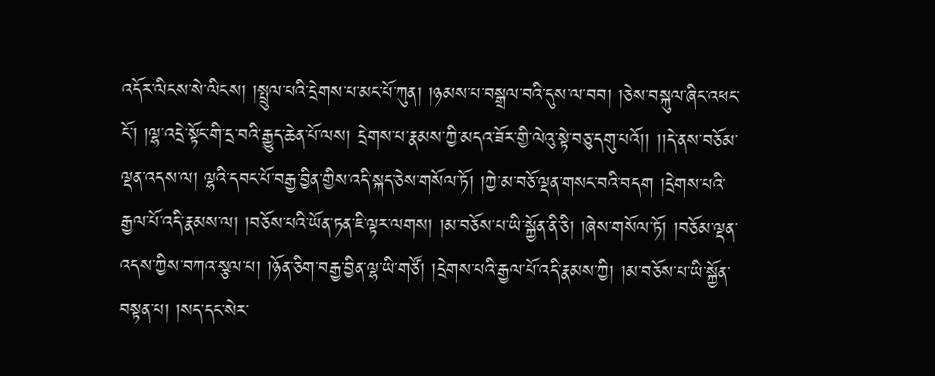འདོར་ལིངས་སེ་ལིངས། །སྤྲུལ་པའི་དྲེགས་པ་མང་པོ་ཀུན། །ཉམས་པ་བསྒྲལ་བའི་དུས་ལ་བབ། །ཅེས་བསྐུལ་ཞིང་འཕང་ངོ་། །ལྷ་འདྲེ་སྟོང་གི་དྲ་བའི་རྒྱུད་ཆེན་པོ་ལས། དྲེགས་པ་རྣམས་ཀྱི་མདའ་ཟོར་གྱི་ལེའུ་སྟེ་བཅུ་དགུ་པའོ།། །།དེ་ནས་བཅོམ་ལྡན་འདས་ལ། ལྷའི་དབང་པོ་བརྒྱ་བྱིན་གྱིས་འདི་སྐད་ཅེས་གསོལ་ཏོ། །ཀྱེ་མ་བཅོ་ལྡན་གསང་བའི་བདག །དྲེགས་པའི་རྒྱལ་པོ་འདི་རྣམས་ལ། །བཅོས་པའི་ཡོན་ཏན་ཇི་ལྟར་ལགས། །མ་བཅོས་པ་ཡི་སྐྱོན་ནི་ཅི། །ཞེས་གསོལ་ཏོ། །བཅོམ་ལྡན་འདས་ཀྱིས་བཀའ་སྩལ་པ། །ཉོན་ཅིག་བརྒྱ་བྱིན་ལྷ་ཡི་གཙོ། །དྲེགས་པའི་རྒྱལ་པོ་འདི་རྣམས་ཀྱི། །མ་བཅོས་པ་ཡི་སྐྱོན་བསྟན་པ། །སད་དང་སེར་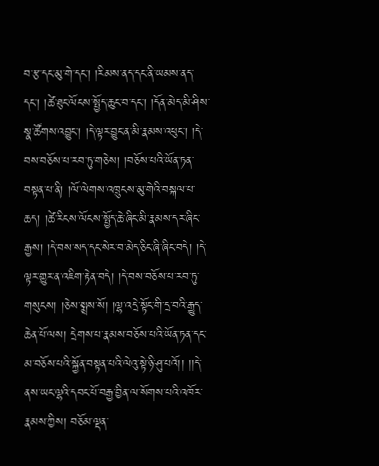བ་རྩ་དང་མུ་གེ་དང་། །རིམས་ནད་དང་ནི་ཡམས་ནད་དང་། །ཚེ་ཐུང་ལོངས་སྤྱོད་ཆུང་བ་དང་། །དོན་མེད་མི་ཤིས་སྣ་ཚོགས་འབྱུང་། །དེ་ལྟར་བྱུང་ན་མི་རྣམས་འཕུང་། །དེ་བས་བཅོས་པ་རབ་ཏུ་གཅེས། །བཅོས་པའི་ཡོན་ཏན་བསྟན་པ་ནི། །ལོ་ལེགས་འཁྲུངས་མུ་གེའི་བསྐལ་པ་ཆད། །ཚེ་རིངས་ལོངས་སྤྱོད་ཆེ་ཞིང་མི་རྣམས་དར་ཞིང་རྒྱས། །དེ་བས་སད་དང་སེར་བ་མེད་ཅིང་ཞི་ཞིང་བདེ། །དེ་ལྟར་གྱུར་ན་འཇིག་རྟེན་བདེ། །དེ་བས་བཅོས་པ་རབ་ཏུ་གསུངས། །ཅེས་སྨྲས་སོ། །ལྷ་འདྲེ་སྟོང་གི་དྲ་བའི་རྒྱུད་ཆེན་པོ་ལས། དྲེགས་པ་རྣམས་བཅོས་པའི་ཡོན་ཏན་དང་མ་བཅོས་པའི་སྐྱོན་བསྟན་པའི་ལེའུ་སྟེ་ཉི་ཤུ་པའོ།། །།དེ་ནས་ཡང་ལྷའི་དབང་པོ་བརྒྱ་བྱིན་ལ་སོགས་པའི་འཁོར་རྣམས་ཀྱིས། བཅོམ་ལྡན་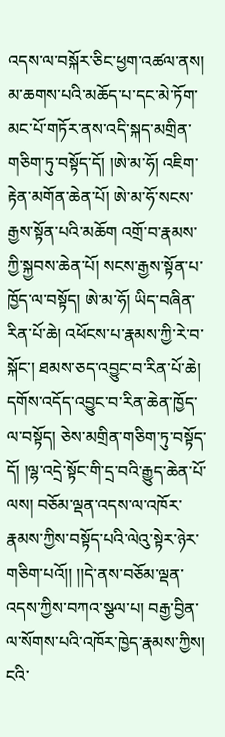འདས་ལ་བསྐོར་ཅིང་ཕྱག་འཚལ་ནས། མ་ཆགས་པའི་མཆོད་པ་དང་མེ་ཏོག་མང་པོ་གཏོར་ནས་འདི་སྐད་མགྲིན་གཅིག་ཏུ་བསྟོད་དོ། །ཨེ་མ་ཧོ། འཇིག་རྟེན་མགོན་ཆེན་པོ། ཨེ་མ་ཧོ་སངས་རྒྱས་སྟོན་པའི་མཆོག འགྲོ་བ་རྣམས་ཀྱི་སྐྱབས་ཆེན་པོ། སངས་རྒྱས་སྟོན་པ་ཁྱོད་ལ་བསྟོད། ཨེ་མ་ཧོ། ཡིད་བཞིན་རིན་པོ་ཆེ། འཕོངས་པ་རྣམས་ཀྱི་རེ་བ་སྐོང་། ཐམས་ཅད་འབྱུང་བ་རིན་པོ་ཆེ། དགོས་འདོད་འབྱུང་བ་རིན་ཆེན་ཁྱོད་ལ་བསྟོད། ཅེས་མགྲིན་གཅིག་ཏུ་བསྟོད་དོ། །ལྷ་འདྲེ་སྟོང་གི་དྲ་བའི་རྒྱུད་ཆེན་པོ་ལས། བཅོམ་ལྡན་འདས་ལ་འཁོར་རྣམས་ཀྱིས་བསྟོད་པའི་ལེའུ་སྟེར་ཉེར་གཅིག་པའོ།། །།དེ་ནས་བཅོམ་ལྡན་འདས་ཀྱིས་བཀའ་སྩལ་པ། བརྒྱ་བྱིན་ལ་སོགས་པའི་འཁོར་ཁྱེད་རྣམས་ཀྱིས། ངའི་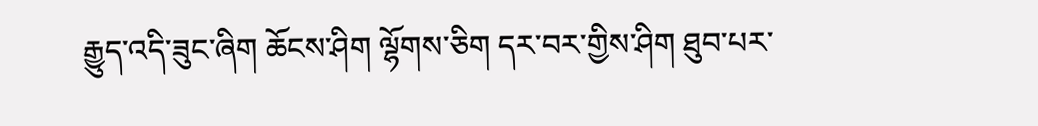རྒྱུད་འདི་ཟུང་ཞིག ཆོངས་ཤིག ལྷོགས་ཅིག དར་བར་གྱིས་ཤིག ཐུབ་པར་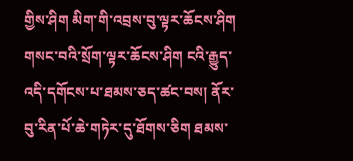གྱིས་ཤིག མིག་གི་འབྲས་བུ་ལྟར་ཆོངས་ཤིག གསང་བའི་སྲོག་ལྟར་ཆོངས་ཤིག ངའི་རྒྱུད་འདི་དགོངས་པ་ཐམས་ཅད་ཚང་བས། ནོར་བུ་རིན་པོ་ཆེ་གཏེར་དུ་ཐོགས་ཅིག ཐམས་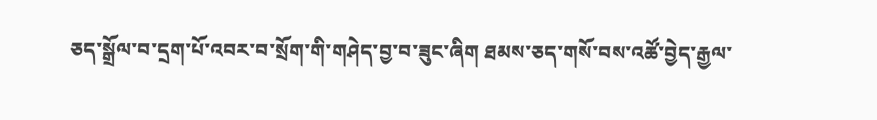ཅད་སྒྲོལ་བ་དྲག་པོ་འབར་བ་སྲོག་གི་གཤེད་བྱ་བ་ཟུང་ཞིག ཐམས་ཅད་གསོ་བས་འཚོ་བྱེད་རྒྱལ་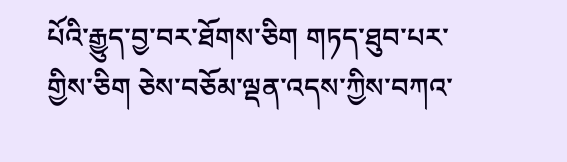པོའི་རྒྱུད་བྱ་བར་ཐོགས་ཅིག གཏད་ཐུབ་པར་གྱིས་ཅིག ཅེས་བཅོམ་ལྡན་འདས་ཀྱིས་བཀའ་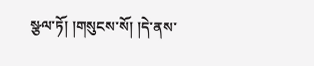སྩལ་ཏོ། །གསུངས་སོ། །དེ་ནས་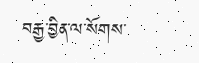བརྒྱ་བྱིན་ལ་སོགས་